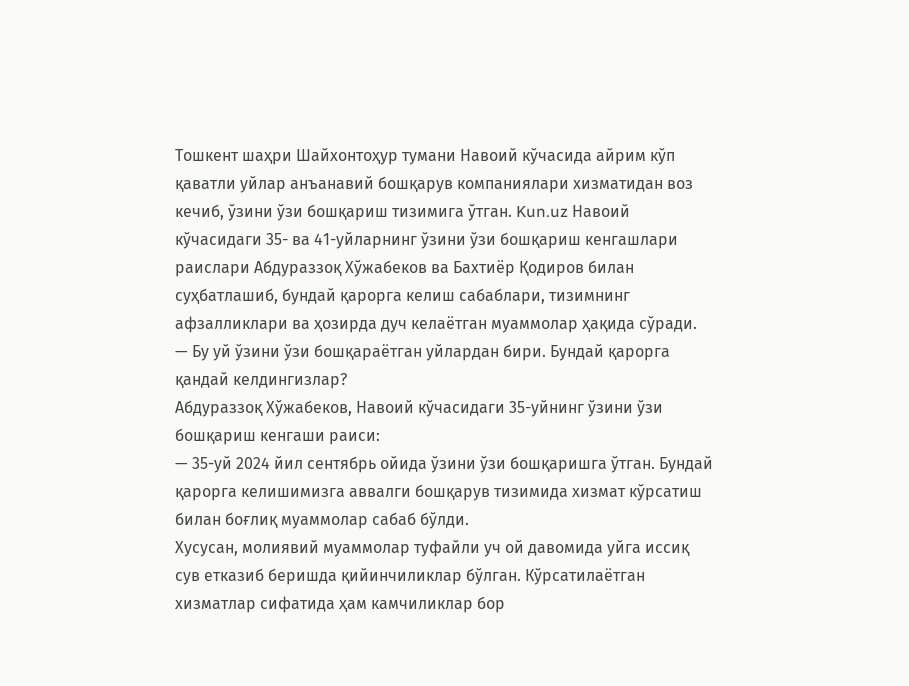Тошкент шаҳри Шайхонтоҳур тумани Навоий кўчасида айрим кўп қаватли уйлар анъанавий бошқарув компаниялари хизматидан воз кечиб, ўзини ўзи бошқариш тизимига ўтган. Kun.uz Навоий кўчасидаги 35- ва 41-уйларнинг ўзини ўзи бошқариш кенгашлари раислари Абдураззоқ Хўжабеков ва Бахтиёр Қодиров билан суҳбатлашиб, бундай қарорга келиш сабаблари, тизимнинг афзалликлари ва ҳозирда дуч келаётган муаммолар ҳақида сўради.
— Бу уй ўзини ўзи бошқараётган уйлардан бири. Бундай қарорга қандай келдингизлар?
Абдураззоқ Хўжабеков, Навоий кўчасидаги 35-уйнинг ўзини ўзи бошқариш кенгаши раиси:
— 35-уй 2024 йил сентябрь ойида ўзини ўзи бошқаришга ўтган. Бундай қарорга келишимизга аввалги бошқарув тизимида хизмат кўрсатиш билан боғлиқ муаммолар сабаб бўлди.
Хусусан, молиявий муаммолар туфайли уч ой давомида уйга иссиқ сув етказиб беришда қийинчиликлар бўлган. Кўрсатилаётган хизматлар сифатида ҳам камчиликлар бор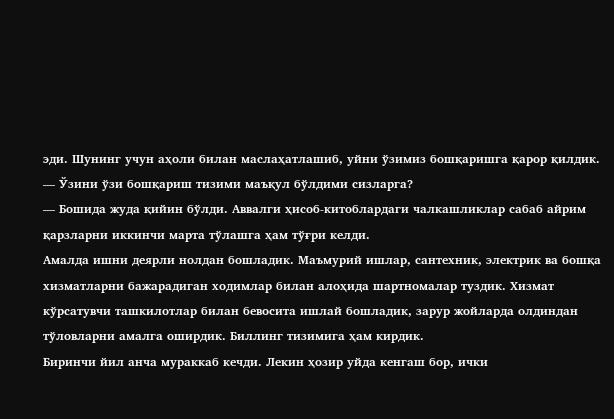эди. Шунинг учун аҳоли билан маслаҳатлашиб, уйни ўзимиз бошқаришга қарор қилдик.
— Ўзини ўзи бошқариш тизими маъқул бўлдими сизларга?
— Бошида жуда қийин бўлди. Аввалги ҳисоб-китоблардаги чалкашликлар сабаб айрим қарзларни иккинчи марта тўлашга ҳам тўғри келди.
Амалда ишни деярли нолдан бошладик. Маъмурий ишлар, сантехник, электрик ва бошқа хизматларни бажарадиган ходимлар билан алоҳида шартномалар туздик. Хизмат кўрсатувчи ташкилотлар билан бевосита ишлай бошладик, зарур жойларда олдиндан тўловларни амалга оширдик. Биллинг тизимига ҳам кирдик.
Биринчи йил анча мураккаб кечди. Лекин ҳозир уйда кенгаш бор, ички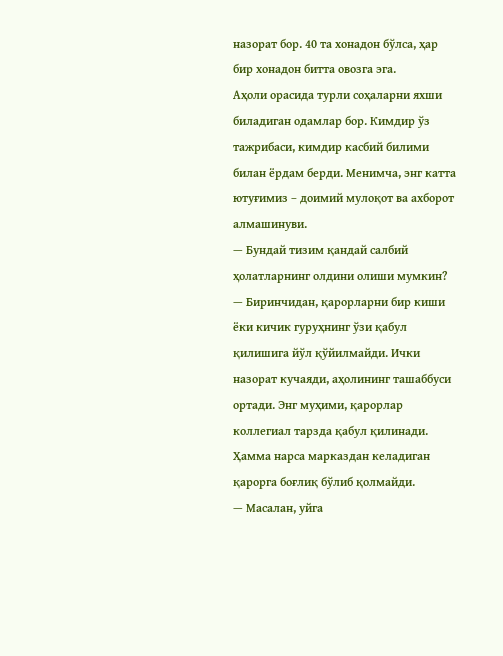назорат бор. 40 та хонадон бўлса, ҳар бир хонадон битта овозга эга.
Аҳоли орасида турли соҳаларни яхши биладиган одамлар бор. Кимдир ўз тажрибаси, кимдир касбий билими билан ёрдам берди. Менимча, энг катта ютуғимиз – доимий мулоқот ва ахборот алмашинуви.
— Бундай тизим қандай салбий ҳолатларнинг олдини олиши мумкин?
— Биринчидан, қарорларни бир киши ёки кичик гуруҳнинг ўзи қабул қилишига йўл қўйилмайди. Ички назорат кучаяди, аҳолининг ташаббуси ортади. Энг муҳими, қарорлар коллегиал тарзда қабул қилинади. Ҳамма нарса марказдан келадиган қарорга боғлиқ бўлиб қолмайди.
— Масалан, уйга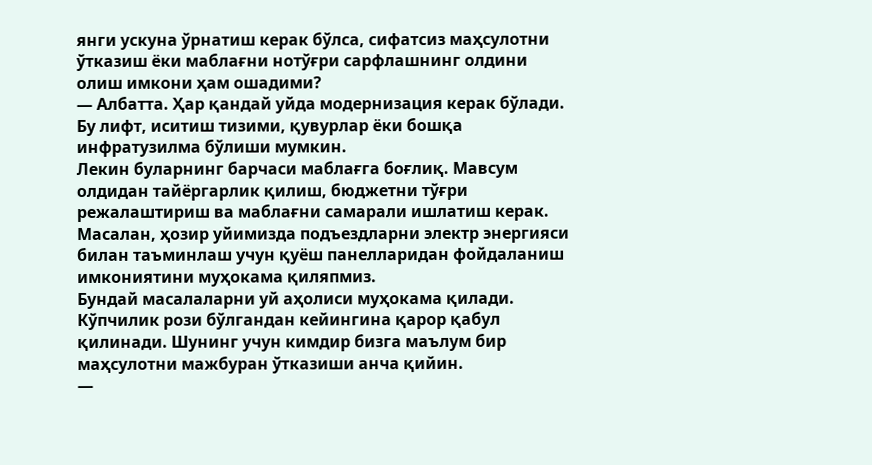янги ускуна ўрнатиш керак бўлса, сифатсиз маҳсулотни ўтказиш ёки маблағни нотўғри сарфлашнинг олдини олиш имкони ҳам ошадими?
— Албатта. Ҳар қандай уйда модернизация керак бўлади. Бу лифт, иситиш тизими, қувурлар ёки бошқа инфратузилма бўлиши мумкин.
Лекин буларнинг барчаси маблағга боғлиқ. Мавсум олдидан тайёргарлик қилиш, бюджетни тўғри режалаштириш ва маблағни самарали ишлатиш керак. Масалан, ҳозир уйимизда подъездларни электр энергияси билан таъминлаш учун қуёш панелларидан фойдаланиш имкониятини муҳокама қиляпмиз.
Бундай масалаларни уй аҳолиси муҳокама қилади. Кўпчилик рози бўлгандан кейингина қарор қабул қилинади. Шунинг учун кимдир бизга маълум бир маҳсулотни мажбуран ўтказиши анча қийин.
—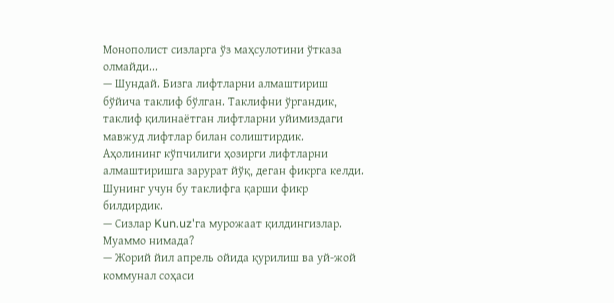Монополист сизларга ўз маҳсулотини ўтказа олмайди...
— Шундай. Бизга лифтларни алмаштириш бўйича таклиф бўлган. Таклифни ўргандик, таклиф қилинаётган лифтларни уйимиздаги мавжуд лифтлар билан солиштирдик. Аҳолининг кўпчилиги ҳозирги лифтларни алмаштиришга зарурат йўқ, деган фикрга келди. Шунинг учун бу таклифга қарши фикр билдирдик.
— Сизлар Kun.uz'га мурожаат қилдингизлар. Муаммо нимада?
— Жорий йил апрель ойида қурилиш ва уй-жой коммунал соҳаси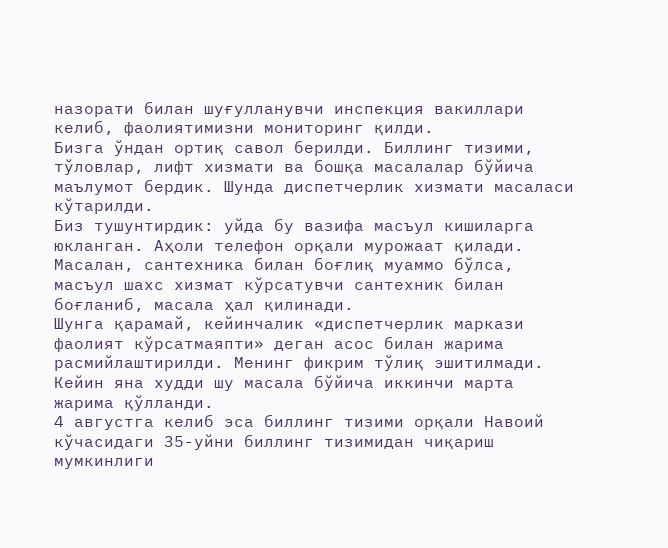назорати билан шуғулланувчи инспекция вакиллари келиб, фаолиятимизни мониторинг қилди.
Бизга ўндан ортиқ савол берилди. Биллинг тизими, тўловлар, лифт хизмати ва бошқа масалалар бўйича маълумот бердик. Шунда диспетчерлик хизмати масаласи кўтарилди.
Биз тушунтирдик: уйда бу вазифа масъул кишиларга юкланган. Аҳоли телефон орқали мурожаат қилади. Масалан, сантехника билан боғлиқ муаммо бўлса, масъул шахс хизмат кўрсатувчи сантехник билан боғланиб, масала ҳал қилинади.
Шунга қарамай, кейинчалик «диспетчерлик маркази фаолият кўрсатмаяпти» деган асос билан жарима расмийлаштирилди. Менинг фикрим тўлиқ эшитилмади. Кейин яна худди шу масала бўйича иккинчи марта жарима қўлланди.
4 августга келиб эса биллинг тизими орқали Навоий кўчасидаги 35-уйни биллинг тизимидан чиқариш мумкинлиги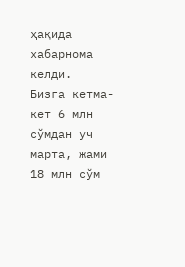ҳақида хабарнома келди.
Бизга кетма-кет 6 млн сўмдан уч марта, жами 18 млн сўм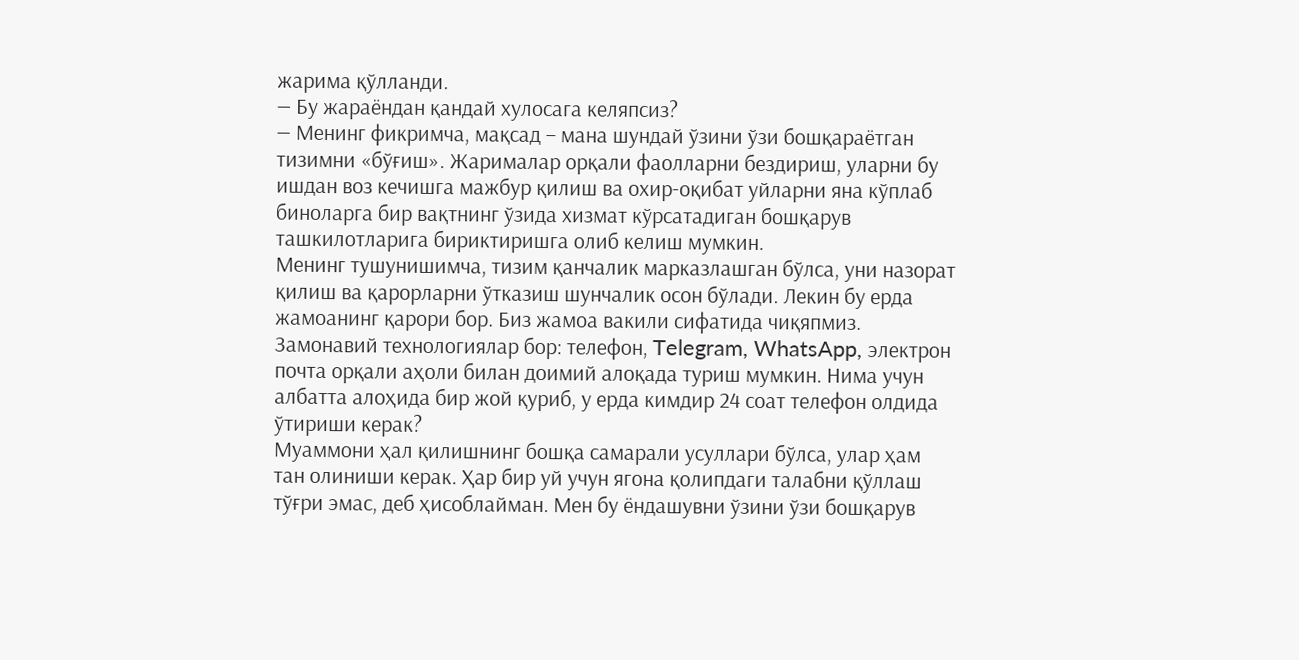жарима қўлланди.
— Бу жараёндан қандай хулосага келяпсиз?
— Менинг фикримча, мақсад – мана шундай ўзини ўзи бошқараётган тизимни «бўғиш». Жарималар орқали фаолларни бездириш, уларни бу ишдан воз кечишга мажбур қилиш ва охир-оқибат уйларни яна кўплаб биноларга бир вақтнинг ўзида хизмат кўрсатадиган бошқарув ташкилотларига бириктиришга олиб келиш мумкин.
Менинг тушунишимча, тизим қанчалик марказлашган бўлса, уни назорат қилиш ва қарорларни ўтказиш шунчалик осон бўлади. Лекин бу ерда жамоанинг қарори бор. Биз жамоа вакили сифатида чиқяпмиз.
Замонавий технологиялар бор: телефон, Telegram, WhatsApp, электрон почта орқали аҳоли билан доимий алоқада туриш мумкин. Нима учун албатта алоҳида бир жой қуриб, у ерда кимдир 24 соат телефон олдида ўтириши керак?
Муаммони ҳал қилишнинг бошқа самарали усуллари бўлса, улар ҳам тан олиниши керак. Ҳар бир уй учун ягона қолипдаги талабни қўллаш тўғри эмас, деб ҳисоблайман. Мен бу ёндашувни ўзини ўзи бошқарув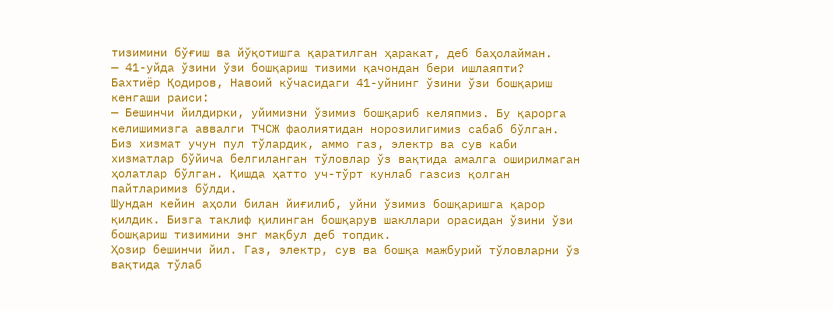тизимини бўғиш ва йўқотишга қаратилган ҳаракат, деб баҳолайман.
— 41-уйда ўзини ўзи бошқариш тизими қачондан бери ишлаяпти?
Бахтиёр Қодиров, Навоий кўчасидаги 41-уйнинг ўзини ўзи бошқариш кенгаши раиси:
— Бешинчи йилдирки, уйимизни ўзимиз бошқариб келяпмиз. Бу қарорга келишимизга аввалги ТЧСЖ фаолиятидан норозилигимиз сабаб бўлган.
Биз хизмат учун пул тўлардик, аммо газ, электр ва сув каби хизматлар бўйича белгиланган тўловлар ўз вақтида амалга оширилмаган ҳолатлар бўлган. Қишда ҳатто уч-тўрт кунлаб газсиз қолган пайтларимиз бўлди.
Шундан кейин аҳоли билан йиғилиб, уйни ўзимиз бошқаришга қарор қилдик. Бизга таклиф қилинган бошқарув шакллари орасидан ўзини ўзи бошқариш тизимини энг мақбул деб топдик.
Ҳозир бешинчи йил. Газ, электр, сув ва бошқа мажбурий тўловларни ўз вақтида тўлаб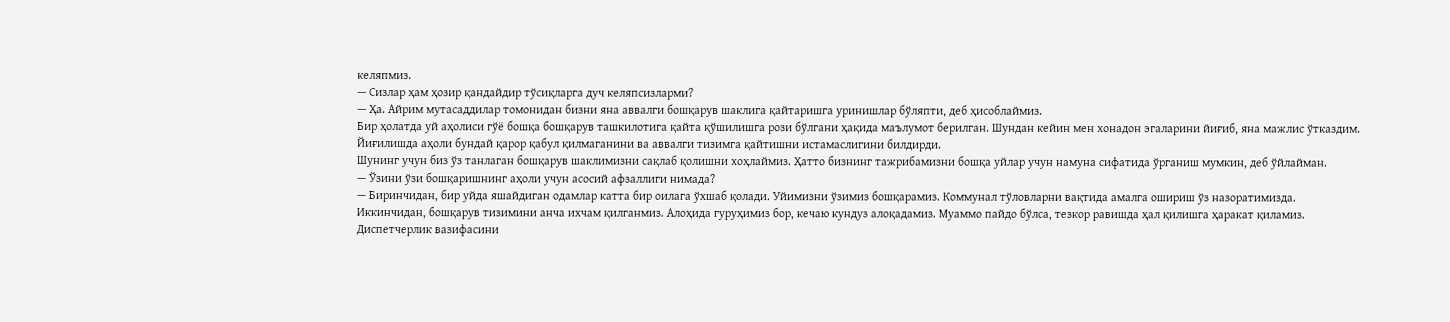келяпмиз.
— Сизлар ҳам ҳозир қандайдир тўсиқларга дуч келяпсизларми?
— Ҳа. Айрим мутасаддилар томонидан бизни яна аввалги бошқарув шаклига қайтаришга уринишлар бўляпти, деб ҳисоблаймиз.
Бир ҳолатда уй аҳолиси гўё бошқа бошқарув ташкилотига қайта қўшилишга рози бўлгани ҳақида маълумот берилган. Шундан кейин мен хонадон эгаларини йиғиб, яна мажлис ўтказдим. Йиғилишда аҳоли бундай қарор қабул қилмаганини ва аввалги тизимга қайтишни истамаслигини билдирди.
Шунинг учун биз ўз танлаган бошқарув шаклимизни сақлаб қолишни хоҳлаймиз. Ҳатто бизнинг тажрибамизни бошқа уйлар учун намуна сифатида ўрганиш мумкин, деб ўйлайман.
— Ўзини ўзи бошқаришнинг аҳоли учун асосий афзаллиги нимада?
— Биринчидан, бир уйда яшайдиган одамлар катта бир оилага ўхшаб қолади. Уйимизни ўзимиз бошқарамиз. Коммунал тўловларни вақтида амалга ошириш ўз назоратимизда.
Иккинчидан, бошқарув тизимини анча ихчам қилганмиз. Алоҳида гуруҳимиз бор, кечаю кундуз алоқадамиз. Муаммо пайдо бўлса, тезкор равишда ҳал қилишга ҳаракат қиламиз.
Диспетчерлик вазифасини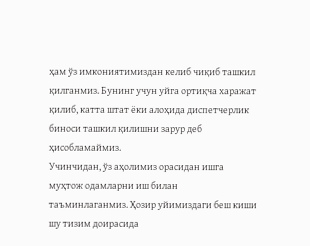ҳам ўз имкониятимиздан келиб чиқиб ташкил қилганмиз. Бунинг учун уйга ортиқча харажат қилиб, катта штат ёки алоҳида диспетчерлик биноси ташкил қилишни зарур деб ҳисобламаймиз.
Учинчидан, ўз аҳолимиз орасидан ишга муҳтож одамларни иш билан таъминлаганмиз. Ҳозир уйимиздаги беш киши шу тизим доирасида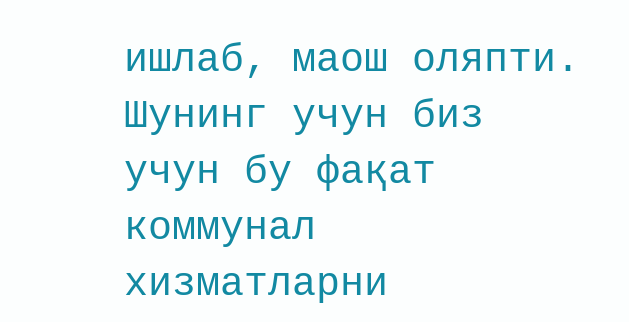ишлаб, маош оляпти.
Шунинг учун биз учун бу фақат коммунал хизматларни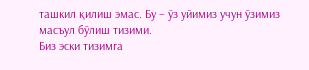ташкил қилиш эмас. Бу – ўз уйимиз учун ўзимиз масъул бўлиш тизими.
Биз эски тизимга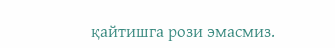қайтишга рози эмасмиз.